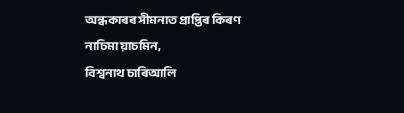অন্ধকাৰৰ সীমনাত প্ৰাপ্তিৰ কিৰণ
নাচিমা য়াচমিন,
বিশ্বনাথ চাৰিআলি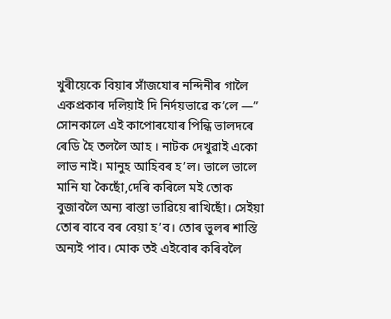খুৰীয়েকে বিয়াৰ সাঁজযোৰ নন্দিনীৰ গালৈ একপ্ৰকাৰ দলিয়াই দি নিৰ্দয়ভাৱে ক’লে —” সোনকালে এই কাপোৰযোৰ পিন্ধি ভালদৰে ৰেডি হৈ তললৈ আহ । নাটক দেখুৱাই একো লাভ নাই। মানুহ আহিবৰ হ’ল। ভালে ভালে মানি যা কৈছোঁ,দেৰি কৰিলে মই তোক বুজাবলৈ অন্য ৰাস্তা ভাৱিয়ে ৰাখিছোঁ। সেইয়া তোৰ বাবে বৰ বেয়া হ’ব। তোৰ ভুলৰ শাস্তি অন্যই পাব। মোক তই এইবোৰ কৰিবলৈ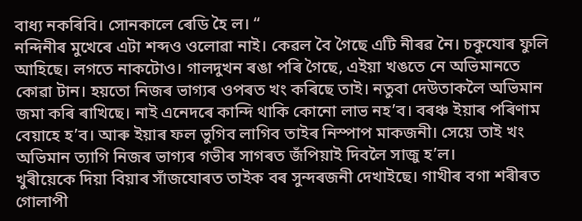বাধ্য নকৰিবি। সোনকালে ৰেডি হৈ ল। “
নন্দিনীৰ মুখেৰে এটা শব্দও ওলোৱা নাই। কেৱল বৈ গৈছে এটি নীৰৱ নৈ। চকুযোৰ ফুলি আহিছে। লগতে নাকটোও। গালদুখন ৰঙা পৰি গৈছে, এইয়া খঙতে নে অভিমানতে কোৱা টান। হয়তো নিজৰ ভাগ্যৰ ওপৰত খং কৰিছে তাই। নতুবা দেউতাকলৈ অভিমান জমা কৰি ৰাখিছে। নাই এনেদৰে কান্দি থাকি কোনো লাভ নহ’ব। বৰঞ্চ ইয়াৰ পৰিণাম বেয়াহে হ’ব। আৰু ইয়াৰ ফল ভুগিব লাগিব তাইৰ নিস্পাপ মাকজনী। সেয়ে তাই খং অভিমান ত্যাগি নিজৰ ভাগ্যৰ গভীৰ সাগৰত জঁপিয়াই দিবলৈ সাজু হ’ল।
খুৰীয়েকে দিয়া বিয়াৰ সাঁজযোৰত তাইক বৰ সুন্দৰজনী দেখাইছে। গাখীৰ বগা শৰীৰত গোলাপী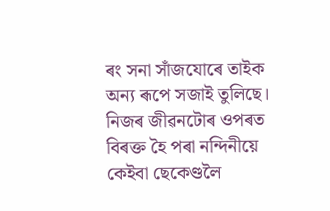ৰং সনা সাঁজযোৰে তাইক অন্য ৰূপে সজাই তুলিছে। নিজৰ জীৱনটোৰ ওপৰত বিৰক্ত হৈ পৰা নন্দিনীয়ে কেইবা ছেকেণ্ডলৈ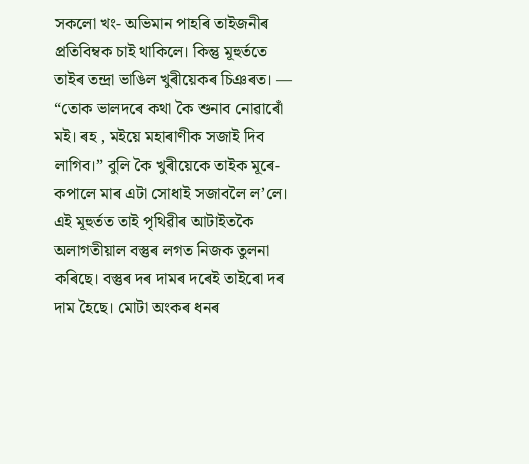সকলো খং- অভিমান পাহৰি তাইজনীৰ প্ৰতিবিম্বক চাই থাকিলে। কিন্তু মূহুৰ্ততে তাইৰ তন্দ্রা ভাঙিল খুৰীয়েকৰ চিঞৰত। — “তোক ভালদৰে কথা কৈ শুনাব নোৱাৰোঁ মই। ৰহ , মইয়ে মহাৰাণীক সজাই দিব লাগিব।” বুলি কৈ খুৰীয়েকে তাইক মূৰে- কপালে মাৰ এটা সোধাই সজাবলৈ ল’লে। এই মূহুৰ্তত তাই পৃথিৱীৰ আটাইতকৈ অলাগতীয়াল বস্তুৰ লগত নিজক তুলনা কৰিছে। বস্তুৰ দৰ দামৰ দৰেই তাইৰো দৰ দাম হৈছে। মোটা অংকৰ ধনৰ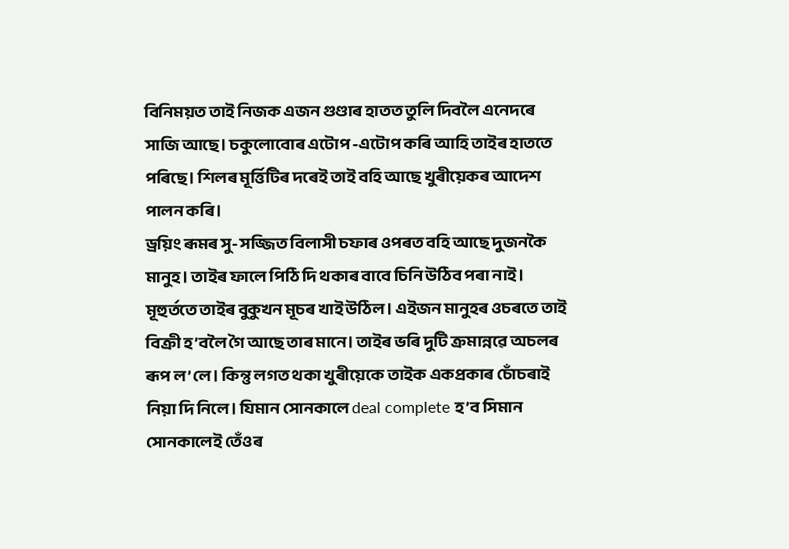বিনিময়ত তাই নিজক এজন গুণ্ডাৰ হাতত তুলি দিবলৈ এনেদৰে সাজি আছে। চকুলোবোৰ এটোপ -এটোপ কৰি আহি তাইৰ হাততে পৰিছে। শিলৰ মূৰ্ত্তিটিৰ দৰেই তাই বহি আছে খুৰীয়েকৰ আদেশ পালন কৰি।
ড্ৰয়িং ৰূমৰ সু- সজ্জিত বিলাসী চফাৰ ওপৰত বহি আছে দুজনকৈ মানুহ। তাইৰ ফালে পিঠি দি থকাৰ বাবে চিনি উঠিব পৰা নাই। মূহুৰ্ততে তাইৰ বুকুখন মূচৰ খাই উঠিল। এইজন মানুহৰ ওচৰতে তাই বিক্ৰী হ’বলৈ গৈ আছে তাৰ মানে। তাইৰ ভৰি দুটি ক্ৰমান্নৱে অচলৰ ৰূপ ল’লে। কিন্তু লগত থকা খুৰীয়েকে তাইক একপ্ৰকাৰ চোঁচৰাই নিয়া দি নিলে। যিমান সোনকালে deal complete হ’ব সিমান সোনকালেই তেঁওৰ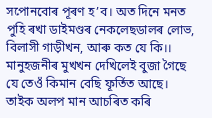সপোনবোৰ পূৰণ হ’ব। অত দিনে মনত পুহি ৰখা ডাইমণ্ডৰ নেকলেছডালৰ লোভ, বিলাসী গাড়ীখন, আৰু কত যে কি।। মানুহজনীৰ মুখখন দেখিলেই বুজা গৈছে যে তেওঁ কিমান বেছি ফূৰ্তিত আছে।
তাইক অলপ মান আচৰিত কৰি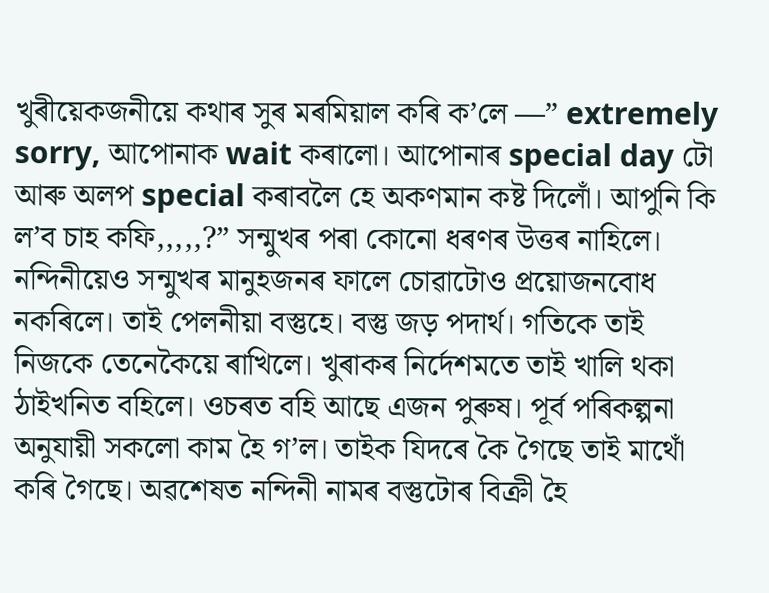খুৰীয়েকজনীয়ে কথাৰ সুৰ মৰমিয়াল কৰি ক’লে —” extremely sorry, আপোনাক wait কৰালো। আপোনাৰ special day টো আৰু অলপ special কৰাবলৈ হে অকণমান কষ্ট দিলোঁ। আপুনি কি ল’ব চাহ কফি,,,,,?” সন্মুখৰ পৰা কোনো ধৰণৰ উত্তৰ নাহিলে। নন্দিনীয়েও সন্মুখৰ মানুহজনৰ ফালে চোৱাটোও প্ৰয়োজনবোধ নকৰিলে। তাই পেলনীয়া বস্তুহে। বস্তু জড় পদাৰ্থ। গতিকে তাই নিজকে তেনেকৈয়ে ৰাখিলে। খুৰাকৰ নিৰ্দেশমতে তাই খালি থকা ঠাইখনিত বহিলে। ওচৰত বহি আছে এজন পুৰুষ। পূৰ্ব পৰিকল্পনা অনুযায়ী সকলো কাম হৈ গ’ল। তাইক যিদৰে কৈ গৈছে তাই মাথোঁ কৰি গৈছে। অৱশেষত নন্দিনী নামৰ বস্তুটোৰ বিক্ৰী হৈ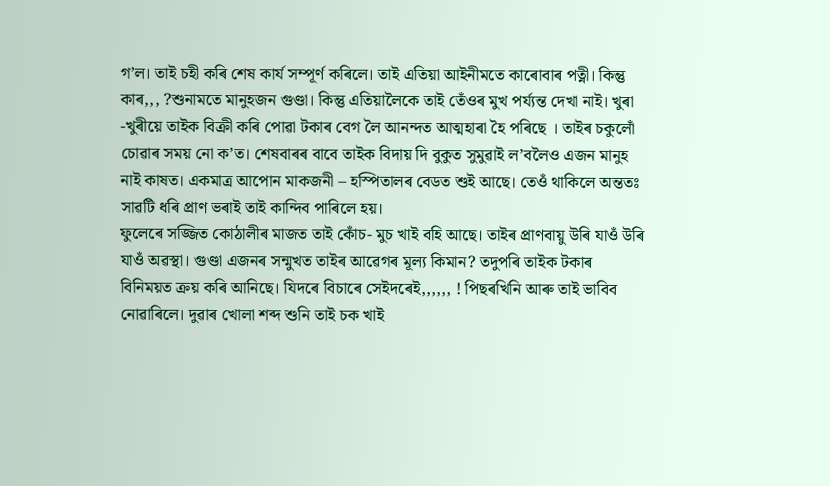গ’ল। তাই চহী কৰি শেষ কাৰ্য সম্পূৰ্ণ কৰিলে। তাই এতিয়া আইনীমতে কাৰোবাৰ পত্নী। কিন্তু কাৰ,,, ?শুনামতে মানুহজন গুণ্ডা। কিন্তু এতিয়ালৈকে তাই তেঁওৰ মুখ পৰ্য্যন্ত দেখা নাই। খুৰা -খুৰীয়ে তাইক বিক্ৰী কৰি পোৱা টকাৰ বেগ লৈ আনন্দত আত্মহাৰা হৈ পৰিছে । তাইৰ চকুলোঁ চোৱাৰ সময় নো ক’ত। শেষবাৰৰ বাবে তাইক বিদায় দি বুকুত সুমুৱাই ল’বলৈও এজন মানুহ নাই কাষত। একমাত্ৰ আপোন মাকজনী – হস্পিতালৰ বেডত শুই আছে। তেওঁ থাকিলে অন্ততঃ সাৱটি ধৰি প্ৰাণ ভৰাই তাই কান্দিব পাৰিলে হয়।
ফুলেৰে সজ্জিত কোঠালীৰ মাজত তাই কোঁচ- মুচ খাই বহি আছে। তাইৰ প্ৰাণবায়ু উৰি যাওঁ উৰি যাওঁ অৱস্থা। গুণ্ডা এজনৰ সন্মুখত তাইৰ আৱেগৰ মূল্য কিমান? তদুপৰি তাইক টকাৰ বিনিময়ত ক্ৰয় কৰি আনিছে। যিদৰে বিচাৰে সেইদৰেই,,,,,, ! পিছৰখিনি আৰু তাই ভাবিব নোৱাৰিলে। দুৱাৰ খোলা শব্দ শুনি তাই চক খাই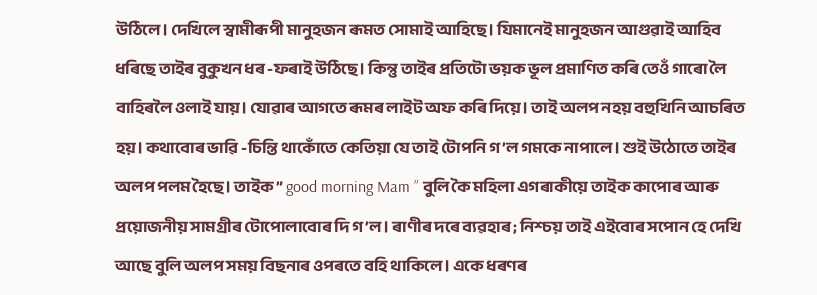উঠিলে। দেখিলে স্বামীৰূপী মানুহজন ৰূমত সোমাই আহিছে। যিমানেই মানুহজন আগুৱাই আহিব ধৰিছে তাইৰ বুকুখন ধৰ -ফৰাই উঠিছে। কিন্তু তাইৰ প্ৰতিটো ভয়ক ভূল প্ৰমাণিত কৰি তেওঁ গাৰো লৈ বাহিৰলৈ ওলাই যায়। যোৱাৰ আগতে ৰূমৰ লাইট অফ কৰি দিয়ে। তাই অলপ নহয় বহুখিনি আচৰিত হয়। কথাবোৰ ভাৱি -চিন্তি থাকোঁতে কেতিয়া যে তাই টোপনি গ’ল গমকে নাপালে। শুই উঠোতে তাইৰ অলপ পলম হৈছে। তাইক ” good morning Mam ” বুলি কৈ মহিলা এগৰাকীয়ে তাইক কাপোৰ আৰু প্ৰয়োজনীয় সামগ্ৰীৰ টোপোলাবোৰ দি গ’ল। ৰাণীৰ দৰে ব্যৱহাৰ ; নিশ্চয় তাই এইবোৰ সপোন হে দেখি আছে বুলি অলপ সময় বিছনাৰ ওপৰতে বহি থাকিলে। একে ধৰণৰ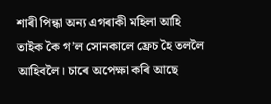শাৰী পিন্ধা অন্য এগৰাকী মহিলা আহি তাইক কৈ গ’ল সোনকালে ফ্ৰেচ হৈ তললৈ আহিবলৈ। চাৰে অপেক্ষা কৰি আছে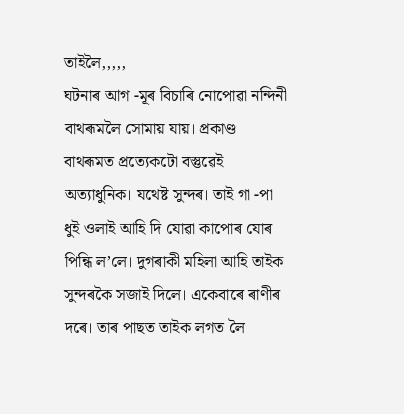তাইলৈ,,,,,
ঘটনাৰ আগ -মূৰ বিচাৰি নোপোৱা নন্দিনী বাথৰূমলৈ সোমায় যায়। প্ৰকাণ্ড বাথৰূমত প্ৰত্যেকটো বস্তুৱেই অত্যাধুনিক। যথেষ্ট সুন্দৰ। তাই গা -পা ধুই ওলাই আহি দি যোৱা কাপোৰ যোৰ পিন্ধি ল’লে। দুগৰাকী মহিলা আহি তাইক সুন্দৰকৈ সজাই দিলে। একেবাৰে ৰাণীৰ দৰে। তাৰ পাছত তাইক লগত লৈ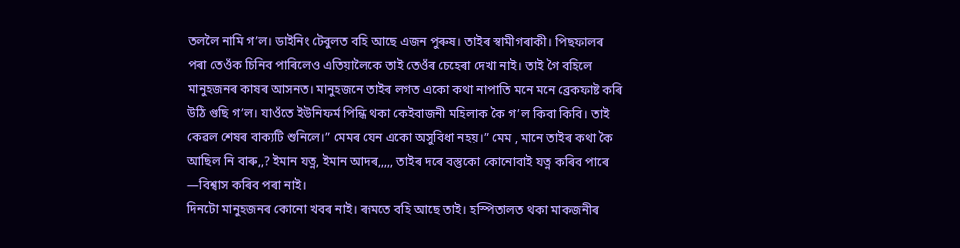তললৈ নামি গ’ল। ডাইনিং টেবুলত বহি আছে এজন পুৰুষ। তাইৰ স্বামীগৰাকী। পিছফালৰ পৰা তেওঁক চিনিব পাৰিলেও এতিয়ালৈকে তাই তেওঁৰ চেহেৰা দেখা নাই। তাই গৈ বহিলে মানুহজনৰ কাষৰ আসনত। মানুহজনে তাইৰ লগত একো কথা নাপাতি মনে মনে ব্ৰেকফাষ্ট কৰি উঠি গুছি গ’ল। যাওঁতে ইউনিফৰ্ম পিন্ধি থকা কেইবাজনী মহিলাক কৈ গ’ল কিবা কিবি। তাই কেৱল শেষৰ বাক্যটি শুনিলে।” মেমৰ যেন একো অসুবিধা নহয়।” মেম , মানে তাইৰ কথা কৈ আছিল নি বাৰু,,? ইমান যত্ন, ইমান আদৰ,,,,, তাইৰ দৰে বস্তুকো কোনোবাই যত্ন কৰিব পাৰে —বিশ্বাস কৰিব পৰা নাই।
দিনটো মানুহজনৰ কোনো খবৰ নাই। ৰূমতে বহি আছে তাই। হস্পিতালত থকা মাকজনীৰ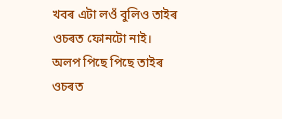খবৰ এটা লওঁ বুলিও তাইৰ ওচৰত ফোনটো নাই। অলপ পিছে পিছে তাইৰ ওচৰত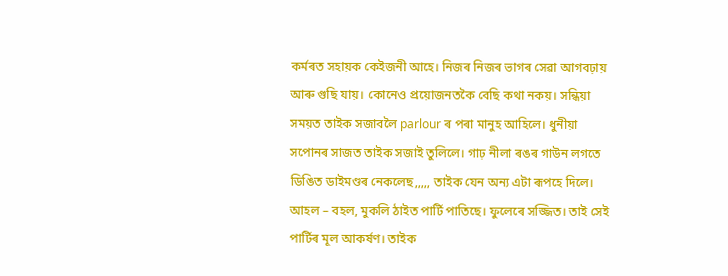কৰ্মৰত সহায়ক কেইজনী আহে। নিজৰ নিজৰ ভাগৰ সেৱা আগবঢ়ায় আৰু গুছি যায়। কোনেও প্ৰয়োজনতকৈ বেছি কথা নকয়। সন্ধিয়া সময়ত তাইক সজাবলৈ parlour ৰ পৰা মানুহ আহিলে। ধুনীয়া সপোনৰ সাজত তাইক সজাই তুলিলে। গাঢ় নীলা ৰঙৰ গাউন লগতে ডিঙিত ডাইমণ্ডৰ নেকলেছ,,,,, তাইক যেন অন্য এটা ৰূপহে দিলে। আহল – বহল, মুকলি ঠাইত পাৰ্টি পাতিছে। ফুলেৰে সজ্জিত। তাই সেই পাৰ্টিৰ মূল আকৰ্ষণ। তাইক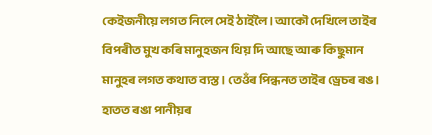কেইজনীয়ে লগত নিলে সেই ঠাইলৈ। আকৌ দেখিলে তাইৰ বিপৰীত মুখ কৰি মানুহজন থিয় দি আছে আৰু কিছুমান মানুহৰ লগত কথাত ব্যস্ত। তেওঁৰ পিন্ধনত তাইৰ ড্ৰেচৰ ৰঙ। হাতত ৰঙা পানীয়ৰ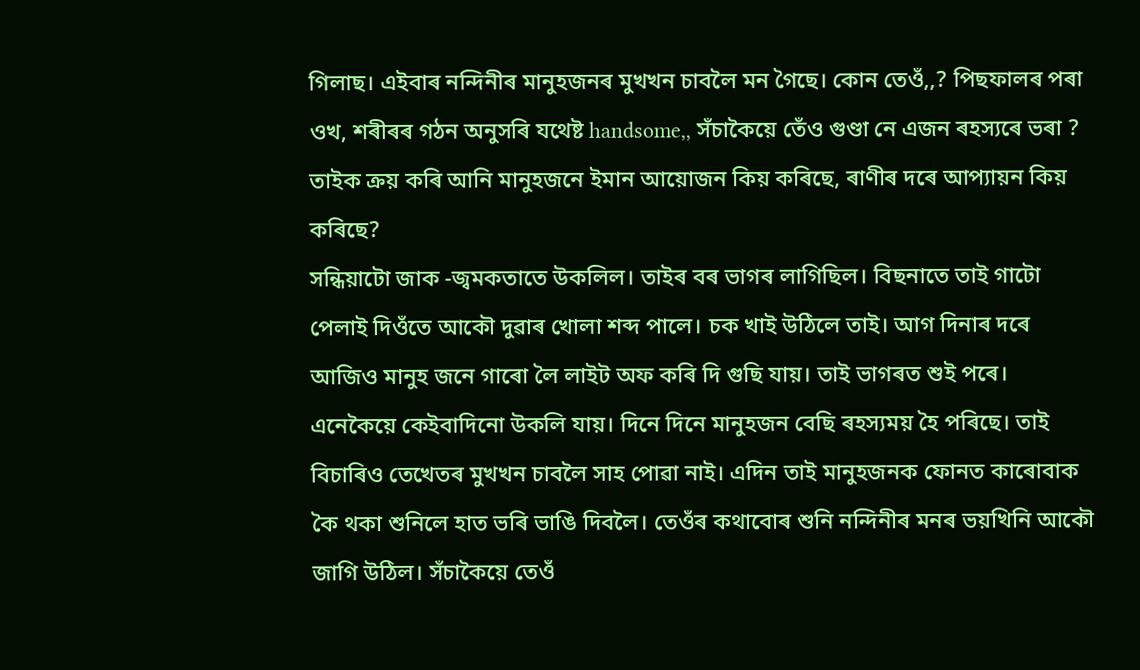গিলাছ। এইবাৰ নন্দিনীৰ মানুহজনৰ মুখখন চাবলৈ মন গৈছে। কোন তেওঁ,,? পিছফালৰ পৰা ওখ, শৰীৰৰ গঠন অনুসৰি যথেষ্ট handsome,, সঁচাকৈয়ে তেঁও গুণ্ডা নে এজন ৰহস্যৰে ভৰা ? তাইক ক্ৰয় কৰি আনি মানুহজনে ইমান আয়োজন কিয় কৰিছে, ৰাণীৰ দৰে আপ্যায়ন কিয় কৰিছে?
সন্ধিয়াটো জাক -জ্বমকতাতে উকলিল। তাইৰ বৰ ভাগৰ লাগিছিল। বিছনাতে তাই গাটো পেলাই দিওঁতে আকৌ দুৱাৰ খোলা শব্দ পালে। চক খাই উঠিলে তাই। আগ দিনাৰ দৰে আজিও মানুহ জনে গাৰো লৈ লাইট অফ কৰি দি গুছি যায়। তাই ভাগৰত শুই পৰে। এনেকৈয়ে কেইবাদিনো উকলি যায়। দিনে দিনে মানুহজন বেছি ৰহস্যময় হৈ পৰিছে। তাই বিচাৰিও তেখেতৰ মুখখন চাবলৈ সাহ পোৱা নাই। এদিন তাই মানুহজনক ফোনত কাৰোবাক কৈ থকা শুনিলে হাত ভৰি ভাঙি দিবলৈ। তেওঁৰ কথাবোৰ শুনি নন্দিনীৰ মনৰ ভয়খিনি আকৌ জাগি উঠিল। সঁচাকৈয়ে তেওঁ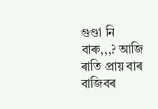গুণ্ডা নি বাৰু,,,? আজি ৰাতি প্ৰায় বাৰ বাজিবৰ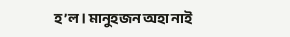হ’ল। মানুহজন অহা নাই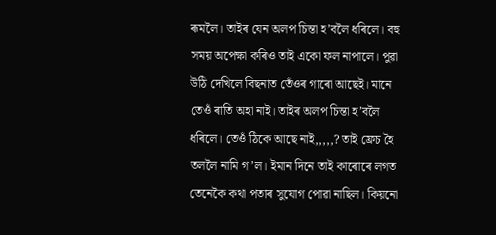ৰূমলৈ। তাইৰ যেন অলপ চিন্তা হ’বলৈ ধৰিলে। বহু সময় অপেক্ষা কৰিও তাই একো ফল নাপালে। পুৱা উঠি দেখিলে বিছনাত তেঁওৰ গাৰো আছেই। মানে তেওঁ ৰাতি অহা নাই। তাইৰ অলপ চিন্তা হ’বলৈ ধৰিলে। তেওঁ ঠিকে আছে নাই,,,,,? তাই ফ্ৰেচ হৈ তললৈ নামি গ’ল। ইমান দিনে তাই কাৰোৰে লগত তেনেকৈ কথা পতাৰ সুযোগ পোৱা নাছিল। কিয়নো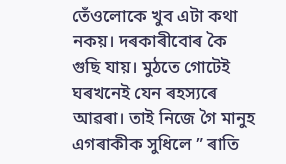তেঁওলোকে খুব এটা কথা নকয়। দৰকাৰীবোৰ কৈ গুছি যায়। মুঠতে গোটেই ঘৰখনেই যেন ৰহস্যৰে আৱৰা। তাই নিজে গৈ মানুহ এগৰাকীক সুধিলে ” ৰাতি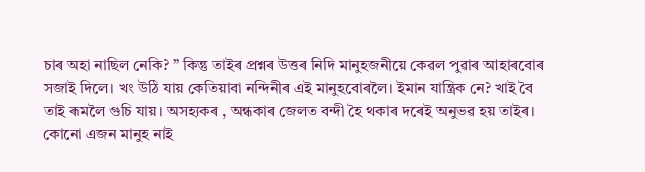চাৰ অহা নাছিল নেকি? ” কিন্তু তাইৰ প্ৰশ্নৰ উত্তৰ নিদি মানুহজনীয়ে কেৱল পুৱাৰ আহাৰবোৰ সজাই দিলে। খং উঠি যায় কেতিয়াবা নন্দিনীৰ এই মানুহবোৰলৈ। ইমান যান্ত্ৰিক নে? খাই বৈ তাই ৰূমলৈ গুচি যায়। অসহ্যকৰ , অন্ধকাৰ জেলত বন্দী হৈ থকাৰ দৰেই অনুভৱ হয় তাইৰ। কোনো এজন মানুহ নাই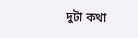দুটা কথা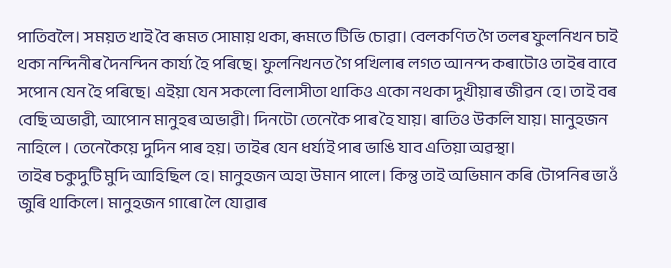পাতিবলৈ। সময়ত খাই বৈ ৰূমত সোমায় থকা, ৰূমতে টিভি চোৱা। বেলকণিত গৈ তলৰ ফুলনিখন চাই থকা নন্দিনীৰ দৈনন্দিন কাৰ্য্য হৈ পৰিছে। ফুলনিখনত গৈ পখিলাৰ লগত আনন্দ কৰাটোও তাইৰ বাবে সপোন যেন হৈ পৰিছে। এইয়া যেন সকলো বিলাসীতা থাকিও একো নথকা দুখীয়াৰ জীৱন হে। তাই বৰ বেছি অভাৱী, আপোন মানুহৰ অভাৱী। দিনটো তেনেকৈ পাৰ হৈ যায়। ৰাতিও উকলি যায়। মানুহজন নাহিলে । তেনেকৈয়ে দুদিন পাৰ হয়। তাইৰ যেন ধৰ্য্যই পাৰ ভাঙি যাব এতিয়া অৱস্থা।
তাইৰ চকুদুটি মুদি আহিছিল হে। মানুহজন অহা উমান পালে। কিন্তু তাই অভিমান কৰি টোপনিৰ ভাওঁ জুৰি থাকিলে। মানুহজন গাৰো লৈ যোৱাৰ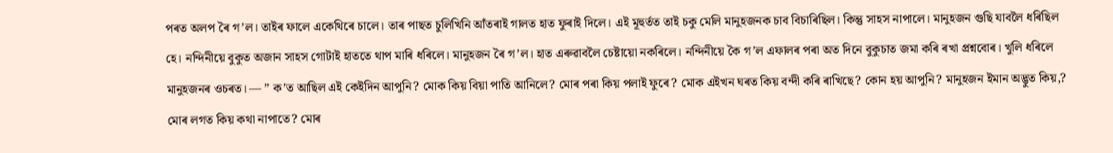পৰত অলপ ৰৈ গ’ল। তাইৰ ফালে একেথিৰে চালে। তাৰ পাছত চুলিখিনি আঁতৰাই গালত হাত ফুৰাই দিলে। এই মূহুৰ্তত তাই চকু মেলি মানুহজনক চাব বিচাৰিছিল। কিন্তু সাহস নাপালে। মানুহজন গুছি যাবলৈ ধৰিছিল হে। নন্দিনীয়ে বুকুত অজান সাহস গোটাই হাততে থাপ মাৰি ধৰিলে। মানুহজন ৰৈ গ’ল। হাত এৰুৱাবলৈ চেষ্টায়ো নকৰিলে। নন্দিনীয়ে কৈ গ’ল এফালৰ পৰা অত দিনে বুকুচাত জমা কৰি ৰখা প্ৰশ্নবোৰ। খুলি ধৰিলে মানুহজনৰ ওচৰত। — ” ক’ত আছিল এই কেইদিন আপুনি? মোক কিয় বিয়া পাতি আনিলে? মোৰ পৰা কিয় পলাই ফুৰে? মোক এইখন ঘৰত কিয় বন্দী কৰি ৰাখিছে? কোন হয় আপুনি? মানুহজন ইমান অদ্ভুত কিয়,? মোৰ লগত কিয় কথা নাপাতে? মোৰ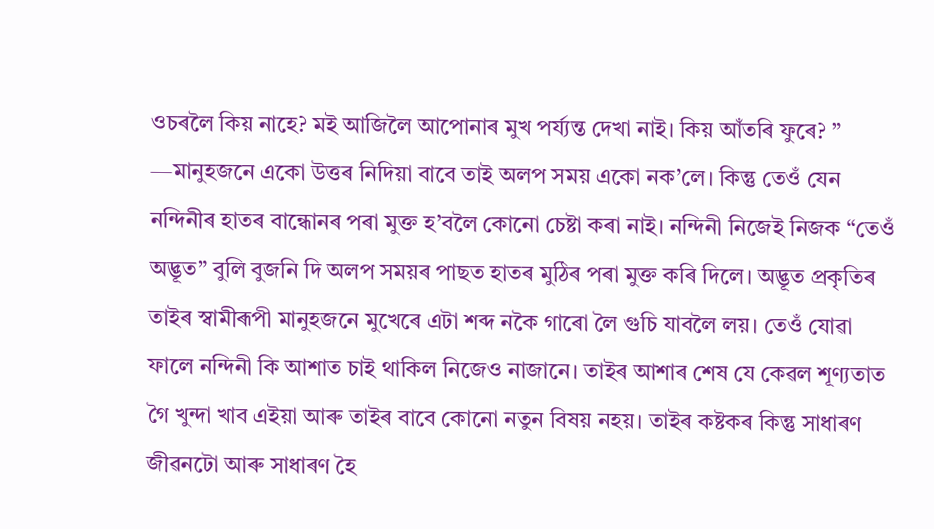ওচৰলৈ কিয় নাহে? মই আজিলৈ আপোনাৰ মুখ পৰ্য্যন্ত দেখা নাই। কিয় আঁতৰি ফুৰে? ” —মানুহজনে একো উত্তৰ নিদিয়া বাবে তাই অলপ সময় একো নক’লে। কিন্তু তেওঁ যেন নন্দিনীৰ হাতৰ বান্ধোনৰ পৰা মুক্ত হ’বলৈ কোনো চেষ্টা কৰা নাই। নন্দিনী নিজেই নিজক “তেওঁ অদ্ভূত” বুলি বুজনি দি অলপ সময়ৰ পাছত হাতৰ মুঠিৰ পৰা মুক্ত কৰি দিলে। অদ্ভূত প্ৰকৃতিৰ তাইৰ স্বামীৰূপী মানুহজনে মুখেৰে এটা শব্দ নকৈ গাৰো লৈ গুচি যাবলৈ লয়। তেওঁ যোৱা ফালে নন্দিনী কি আশাত চাই থাকিল নিজেও নাজানে। তাইৰ আশাৰ শেষ যে কেৱল শূণ্যতাত গৈ খুন্দা খাব এইয়া আৰু তাইৰ বাবে কোনো নতুন বিষয় নহয়। তাইৰ কষ্টকৰ কিন্তু সাধাৰণ জীৱনটো আৰু সাধাৰণ হৈ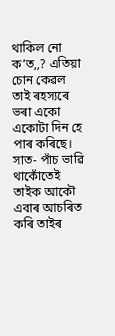থাকিল নো ক’ত,,? এতিয়া চোন কেৱল তাই ৰহস্যৰে ভৰা একো একোটা দিন হে পাৰ কৰিছে। সাত- পাঁচ ভাৱি থাকোঁতেই তাইক আকৌ এবাৰ আচৰিত কৰি তাইৰ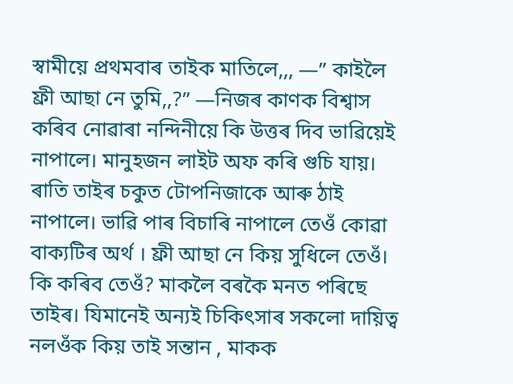স্বামীয়ে প্ৰথমবাৰ তাইক মাতিলে,,, —” কাইলৈ ফ্ৰী আছা নে তুমি,,?” —নিজৰ কাণক বিশ্বাস কৰিব নোৱাৰা নন্দিনীয়ে কি উত্তৰ দিব ভাৱিয়েই নাপালে। মানুহজন লাইট অফ কৰি গুচি যায়।
ৰাতি তাইৰ চকুত টোপনিজাকে আৰু ঠাই নাপালে। ভাৱি পাৰ বিচাৰি নাপালে তেওঁ কোৱা বাক্যটিৰ অৰ্থ । ফ্ৰী আছা নে কিয় সুধিলে তেওঁ। কি কৰিব তেওঁ? মাকলৈ বৰকৈ মনত পৰিছে তাইৰ। যিমানেই অন্যই চিকিৎসাৰ সকলো দায়িত্ব নলওঁক কিয় তাই সন্তান , মাকক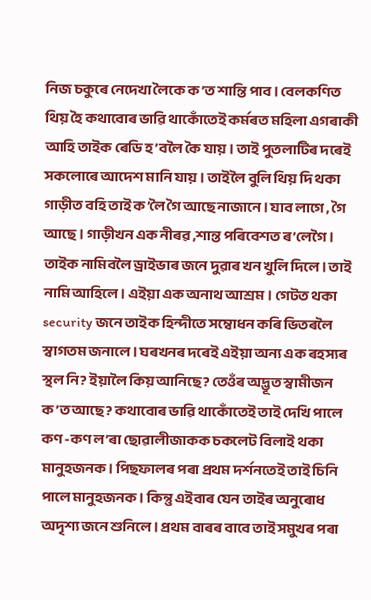নিজ চকুৰে নেদেখা লৈকে ক’ত শান্তি পাব। বেলকণিত থিয় হৈ কথাবোৰ ভাৱি থাকোঁতেই কৰ্মৰত মহিলা এগৰাকী আহি তাইক ৰেডি হ’বলৈ কৈ যায়। তাই পুতলাটিৰ দৰেই সকলোৰে আদেশ মানি যায়। তাইলৈ বুলি থিয় দি থকা গাড়ীত বহি তাই ক’লৈ গৈ আছে নাজানে। যাব লাগে , গৈ আছে। গাড়ীখন এক নীৰৱ ,শান্ত পৰিবেশত ৰ’লেগৈ। তাইক নামিবলৈ ড্ৰাইভাৰ জনে দুৱাৰ খন খুলি দিলে। তাই নামি আহিলে। এইয়া এক অনাথ আশ্ৰম। গেটত থকা security জনে তাইক হিন্দীতে সম্বোধন কৰি ভিতৰলৈ স্বাগতম জনালে। ঘৰখনৰ দৰেই এইয়া অন্য এক ৰহস্যৰ স্থল নি? ইয়ালৈ কিয় আনিছে? তেওঁৰ অদ্ভূত স্বামীজন ক’ত আছে? কথাবোৰ ভাৱি থাকোঁতেই তাই দেখি পালে কণ -কণ ল’ৰা ছোৱালীজাকক চকলেট বিলাই থকা মানুহজনক। পিছফালৰ পৰা প্ৰথম দৰ্শনতেই তাই চিনি পালে মানুহজনক। কিন্তু এইবাৰ যেন তাইৰ অনুৰোধ অদৃশ্য জনে শুনিলে। প্ৰথম বাৰৰ বাবে তাই সমুখৰ পৰা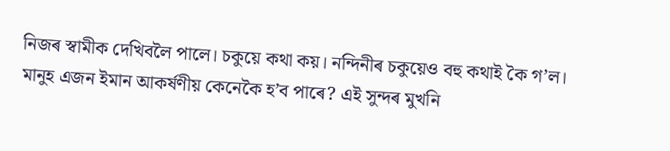নিজৰ স্বামীক দেখিবলৈ পালে। চকুয়ে কথা কয়। নন্দিনীৰ চকুয়েও বহু কথাই কৈ গ’ল। মানুহ এজন ইমান আকৰ্ষণীয় কেনেকৈ হ’ব পাৰে? এই সুন্দৰ মুখনি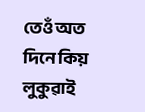তেওঁ অত দিনে কিয় লুকুৱাই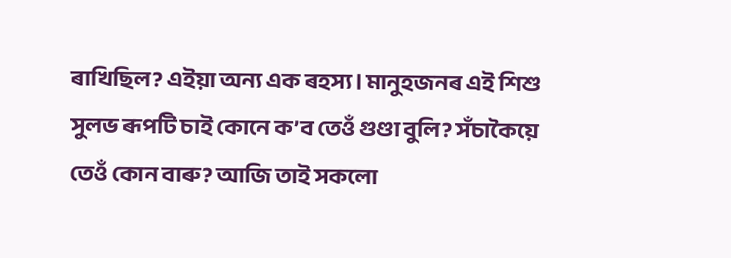ৰাখিছিল? এইয়া অন্য এক ৰহস্য। মানুহজনৰ এই শিশু সুলভ ৰূপটি চাই কোনে ক’ব তেওঁ গুণ্ডা বুলি? সঁচাকৈয়ে তেওঁ কোন বাৰু? আজি তাই সকলো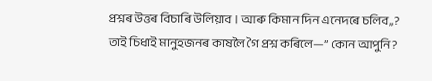প্ৰশ্নৰ উত্তৰ বিচাৰি উলিয়াব । আৰু কিমান দিন এনেদৰে চলিব,,? তাই চিধাই মানুহজনৰ কাষলৈ গৈ প্ৰশ্ন কৰিলে—” কোন আপুনি?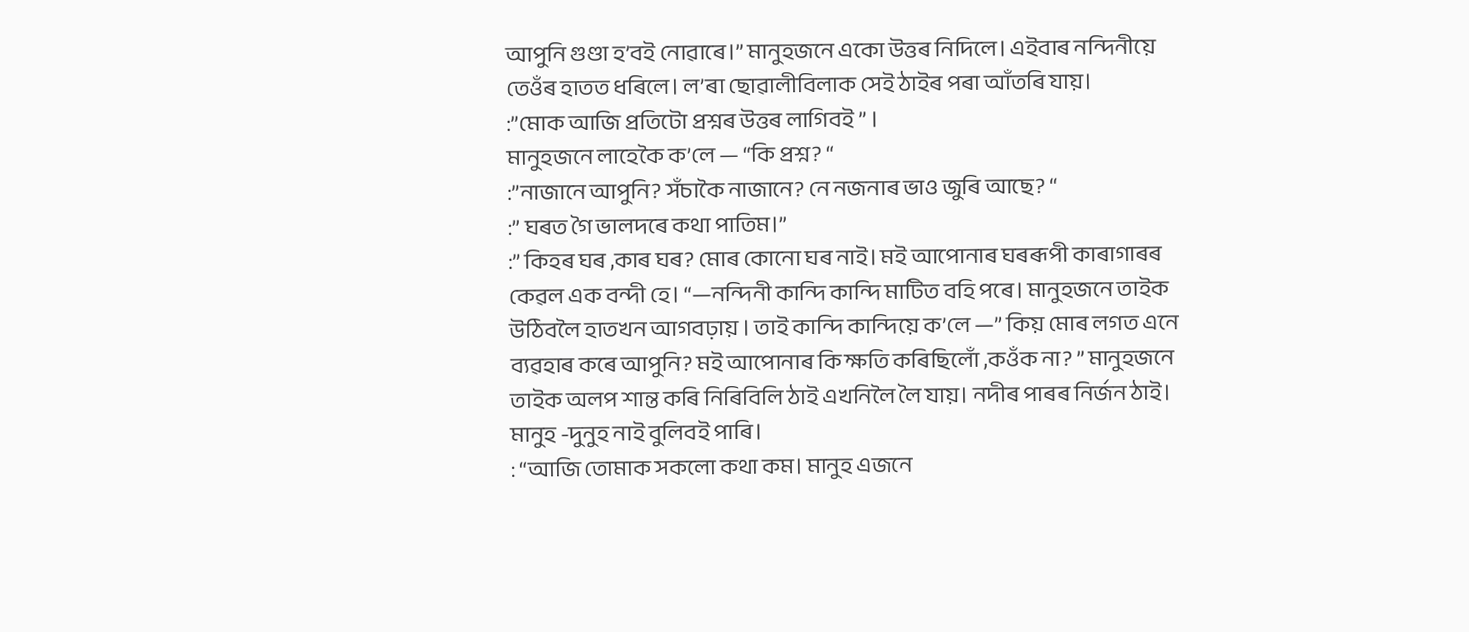আপুনি গুণ্ডা হ’বই নোৱাৰে।” মানুহজনে একো উত্তৰ নিদিলে। এইবাৰ নন্দিনীয়ে তেওঁৰ হাতত ধৰিলে। ল’ৰা ছোৱালীবিলাক সেই ঠাইৰ পৰা আঁতৰি যায়।
:”মোক আজি প্ৰতিটো প্ৰশ্নৰ উত্তৰ লাগিবই ” ।
মানুহজনে লাহেকৈ ক’লে — “কি প্ৰশ্ন? “
:”নাজানে আপুনি? সঁচাকৈ নাজানে? নে নজনাৰ ভাও জুৰি আছে? “
:” ঘৰত গৈ ভালদৰে কথা পাতিম।”
:” কিহৰ ঘৰ ,কাৰ ঘৰ? মোৰ কোনো ঘৰ নাই। মই আপোনাৰ ঘৰৰূপী কাৰাগাৰৰ কেৱল এক বন্দী হে। “—নন্দিনী কান্দি কান্দি মাটিত বহি পৰে। মানুহজনে তাইক উঠিবলৈ হাতখন আগবঢ়ায় । তাই কান্দি কান্দিয়ে ক’লে —” কিয় মোৰ লগত এনে ব্যৱহাৰ কৰে আপুনি? মই আপোনাৰ কি ক্ষতি কৰিছিলোঁ ,কওঁক না? ” মানুহজনে তাইক অলপ শান্ত কৰি নিৰিবিলি ঠাই এখনিলৈ লৈ যায়। নদীৰ পাৰৰ নিৰ্জন ঠাই। মানুহ -দুনুহ নাই বুলিবই পাৰি।
: “আজি তোমাক সকলো কথা কম। মানুহ এজনে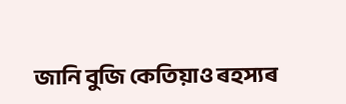জানি বুজি কেতিয়াও ৰহস্যৰ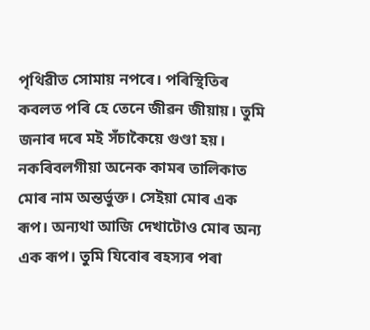পৃথিৱীত সোমায় নপৰে। পৰিস্থিতিৰ কবলত পৰি হে তেনে জীৱন জীয়ায়। তুমি জনাৰ দৰে মই সঁচাকৈয়ে গুণ্ডা হয়। নকৰিবলগীয়া অনেক কামৰ তালিকাত মোৰ নাম অন্তৰ্ভুক্ত। সেইয়া মোৰ এক ৰূপ। অন্যথা আজি দেখাটোও মোৰ অন্য এক ৰূপ। তুমি যিবোৰ ৰহস্যৰ পৰা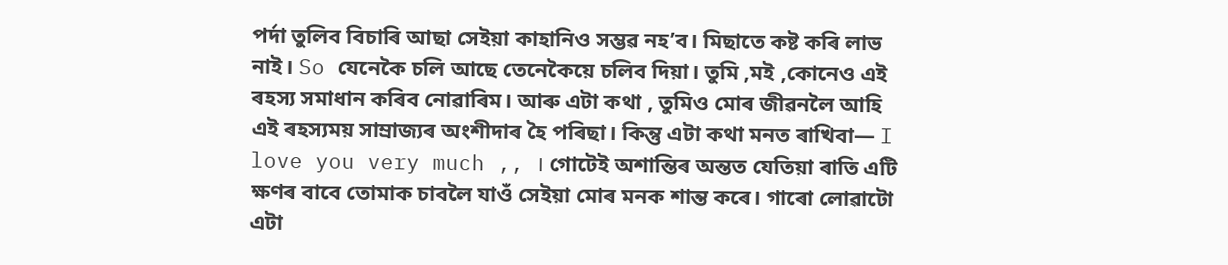পৰ্দা তুলিব বিচাৰি আছা সেইয়া কাহানিও সম্ভৱ নহ’ব। মিছাতে কষ্ট কৰি লাভ নাই। So যেনেকৈ চলি আছে তেনেকৈয়ে চলিব দিয়া। তুমি ,মই ,কোনেও এই ৰহস্য সমাধান কৰিব নোৱাৰিম। আৰু এটা কথা , তুমিও মোৰ জীৱনলৈ আহি এই ৰহস্যময় সাম্ৰাজ্যৰ অংশীদাৰ হৈ পৰিছা। কিন্তু এটা কথা মনত ৰাখিবা— I love you very much ,, । গোটেই অশান্তিৰ অন্তত যেতিয়া ৰাতি এটি ক্ষণৰ বাবে তোমাক চাবলৈ যাওঁ সেইয়া মোৰ মনক শান্ত কৰে। গাৰো লোৱাটো এটা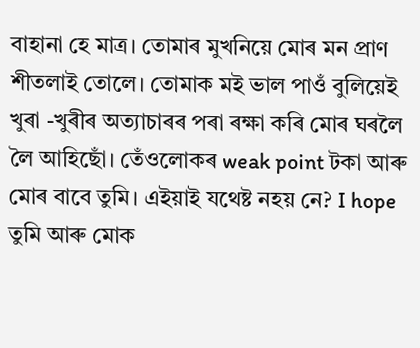বাহানা হে মাত্ৰ। তোমাৰ মুখনিয়ে মোৰ মন প্ৰাণ শীতলাই তোলে। তোমাক মই ভাল পাওঁ বুলিয়েই খুৰা -খুৰীৰ অত্যাচাৰৰ পৰা ৰক্ষা কৰি মোৰ ঘৰলৈ লৈ আহিছোঁ। তেঁওলোকৰ weak point টকা আৰু মোৰ বাবে তুমি। এইয়াই যথেষ্ট নহয় নে? I hope তুমি আৰু মোক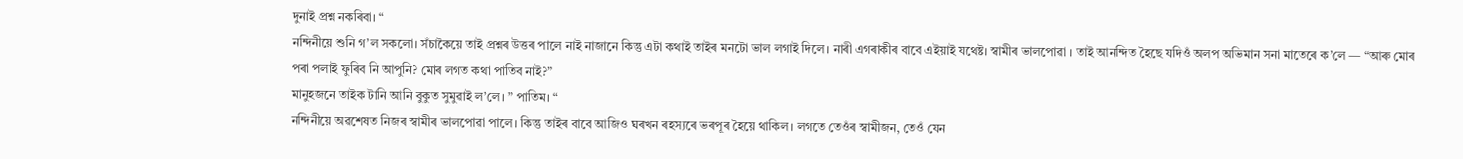দুনাই প্ৰশ্ন নকৰিবা। “
নন্দিনীয়ে শুনি গ’ল সকলো। সঁচাকৈয়ে তাই প্ৰশ্নৰ উত্তৰ পালে নাই নাজানে কিন্তু এটা কথাই তাইৰ মনটো ভাল লগাই দিলে। নাৰী এগৰাকীৰ বাবে এইয়াই যথেষ্ট। স্বামীৰ ভালপোৱা । তাই আনন্দিত হৈছে যদিওঁ অলপ অভিমান সনা মাতেৰে ক’লে — “আৰু মোৰ পৰা পলাই ফুৰিব নি আপুনি? মোৰ লগত কথা পাতিব নাই?”
মানুহজনে তাইক টানি আনি বুকুত সুমুৱাই ল’লে। ” পাতিম। “
নন্দিনীয়ে অৱশেষত নিজৰ স্বামীৰ ভালপোৱা পালে। কিন্তু তাইৰ বাবে আজিও ঘৰখন ৰহস্যৰে ভৰপূৰ হৈয়ে থাকিল। লগতে তেওঁৰ স্বামীজন, তেওঁ যেন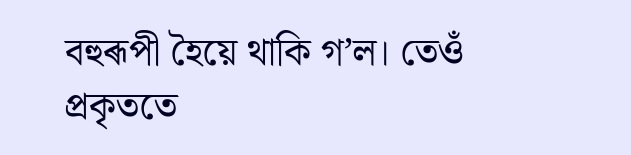বহুৰূপী হৈয়ে থাকি গ’ল। তেওঁ প্ৰকৃততে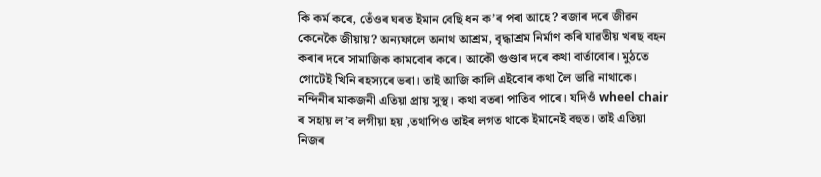কি কৰ্ম কৰে, তেঁওৰ ঘৰত ইমান বেছি ধন ক’ৰ পৰা আহে? ৰজাৰ দৰে জীৱন কেনেকৈ জীয়ায়? অন্যফালে অনাথ আশ্ৰম, বৃদ্ধাশ্ৰম নিৰ্মাণ কৰি যাৱতীয় খৰছ বহন কৰাৰ দৰে সামাজিক কামবোৰ কৰে। আকৌ গুণ্ডাৰ দৰে কথা বাৰ্তাবোৰ। মুঠতে গোটেই খিনি ৰহস্যৰে ভৰা। তাই আজি কালি এইবোৰ কথা লৈ ভাৱি নাথাকে। নন্দিনীৰ মাকজনী এতিয়া প্ৰায় সুস্থ। কথা বতৰা পাতিব পাৰে। যদিওঁ wheel chair ৰ সহায় ল’ব লগীয়া হয় ,তথাপিও তাইৰ লগত থাকে ইমানেই বহুত। তাই এতিয়া নিজৰ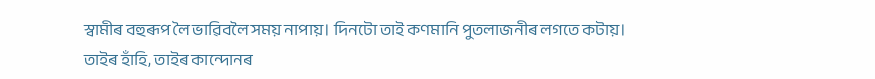স্বামীৰ বহুৰূপ লৈ ভাৱিবলৈ সময় নাপায়। দিনটো তাই কণমানি পুতলাজনীৰ লগতে কটায়। তাইৰ হাঁহি, তাইৰ কান্দোনৰ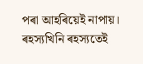পৰা আহৰিয়েই নাপায়। ৰহস্যখিনি ৰহস্যতেই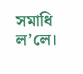সমাধি ল’লে।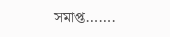সমাপ্ত…….